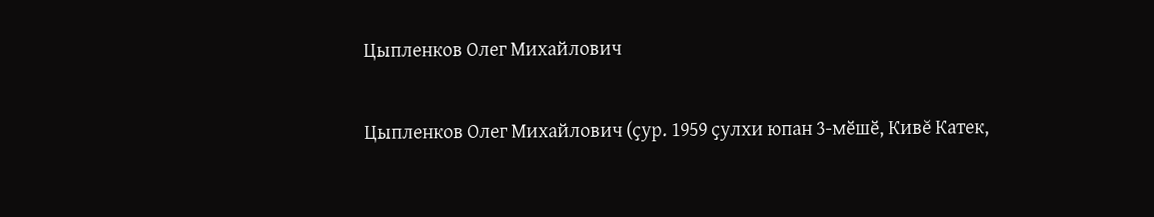Цыпленков Олег Михайлович

Цыпленков Олег Михайлович (ҫур. 1959 ҫулхи юпан 3-мӗшӗ, Кивĕ Катек,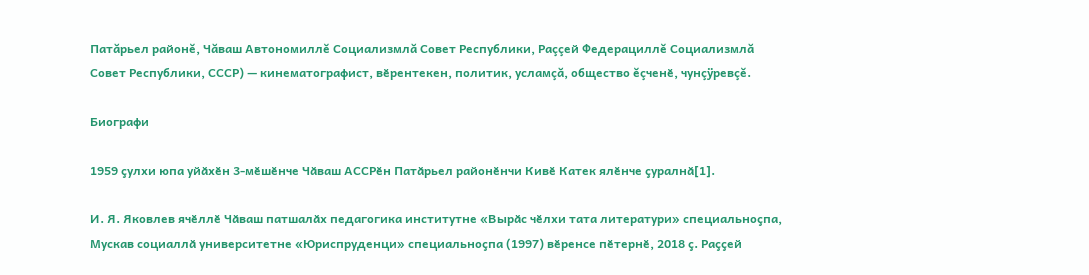Патăрьел районĕ, Чăваш Автономиллĕ Социализмлă Совет Республики, Раççей Федерациллĕ Социализмлă Совет Республики, СССР) — кинематографист, вӗрентекен, политик, усламçă, общество ĕçченӗ, чунçÿревçĕ.

Биографи

1959 ҫулхи юпа уйӑхӗн 3-мӗшӗнче Чӑваш АССРӗн Патӑрьел районӗнчи Кивӗ Катек ялӗнче ҫуралнӑ[1].

И. Я. Яковлев ячӗллӗ Чӑваш патшалӑх педагогика институтне «Вырӑс чӗлхи тата литератури» специальноҫпа, Мускав социаллӑ университетне «Юриспруденци» специальноҫпа (1997) вӗренсе пӗтернӗ, 2018 ҫ. Раҫҫей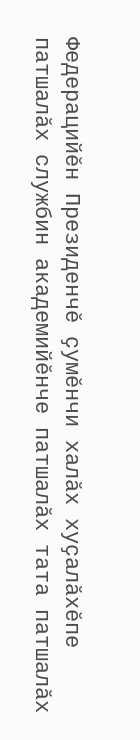Федерацийӗн Президенчӗ ҫумӗнчи халӑх хуҫалӑхӗпе патшалӑх службин академийӗнче патшалӑх тата патшалӑх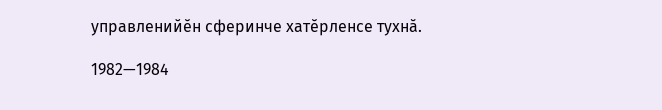управленийӗн сферинче хатӗрленсе тухнӑ.

1982—1984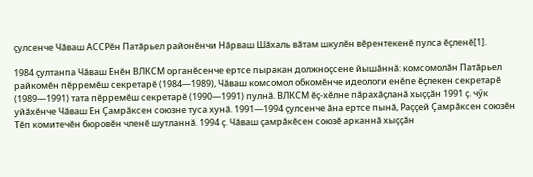ҫулсенче Чӑваш АССРӗн Патӑрьел районӗнчи Нӑрваш Шӑхаль вӑтам шкулӗн вӗрентекенӗ пулса ӗҫленӗ[1].

1984 ҫултанпа Чӑваш Енӗн ВЛКСМ органӗсенче ертсе пыракан должноҫсене йышӑннӑ: комсомолӑн Патӑрьел райкомӗн пӗрремӗш секретарӗ (1984—1989), Чӑваш комсомол обкомӗнче идеологи енӗпе ӗҫлекен секретарӗ (1989—1991) тата пӗрремӗш секретарӗ (1990—1991) пулнӑ. ВЛКСМ ӗҫ-хӗлне пӑрахӑҫланӑ хыҫҫӑн 1991 ҫ. чӳк уйӑхӗнче Чӑваш Ен Ҫамрӑксен союзне туса хунӑ. 1991—1994 ҫулсенче ӑна ертсе пынӑ, Раҫҫей Ҫамрӑксен союзӗн Тӗп комитечӗн бюровӗн членӗ шутланнӑ. 1994 ҫ. Чӑваш ҫамрӑкӗсен союзӗ арканнӑ хыҫҫӑн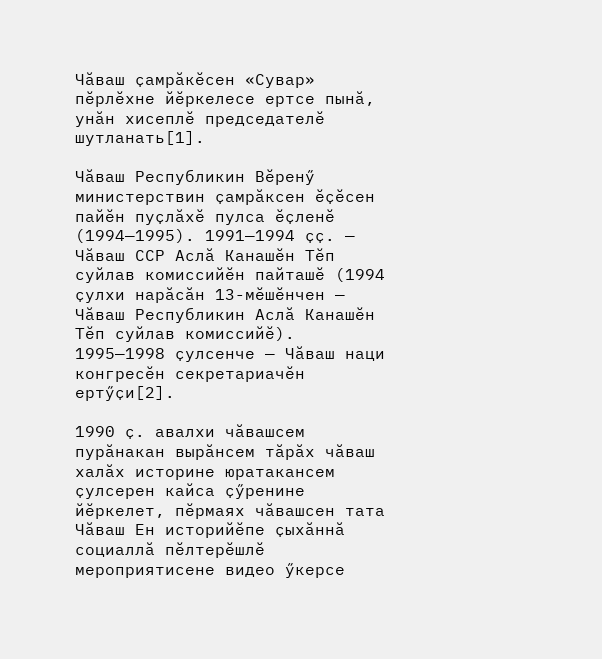Чӑваш ҫамрӑкӗсен «Сувар» пӗрлӗхне йӗркелесе ертсе пынӑ, унӑн хисеплӗ председателӗ шутланать[1].

Чӑваш Республикин Вӗренӳ министерствин ҫамрӑксен ӗҫӗсен пайӗн пуҫлӑхӗ пулса ӗҫленӗ (1994—1995). 1991—1994 ҫҫ. — Чӑваш ССР Аслӑ Канашӗн Тӗп суйлав комиссийӗн пайташӗ (1994 ҫулхи нарӑсӑн 13-мӗшӗнчен — Чӑваш Республикин Аслӑ Канашӗн Тӗп суйлав комиссийӗ). 1995—1998 ҫулсенче — Чӑваш наци конгресӗн секретариачӗн ертӳҫи[2].

1990 ҫ. авалхи чӑвашсем пурӑнакан вырӑнсем тӑрӑх чӑваш халӑх историне юратакансем ҫулсерен кайса ҫӳренине йӗркелет, пӗрмаях чӑвашсен тата Чӑваш Ен историйӗпе ҫыхӑннӑ социаллӑ пӗлтерӗшлӗ мероприятисене видео ӳкерсе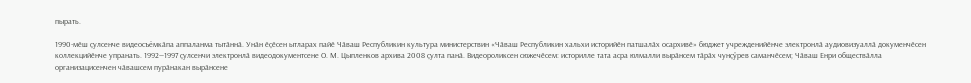пырать.

1990-мӗш ҫулсенче видеосъёмкӑпа аппаланма тытӑннӑ. Унӑн ӗҫӗсен ытларах пайӗ Чӑваш Республикин культура министерствин «Чӑваш Республикин хальхи историйӗн патшалӑх осархивӗ» бюджет учрежденийӗнче электронлӑ аудиовизуаллӑ докуменчӗсен коллекцийӗнче упранать. 1992—1997 ҫулсенчи электронлӑ видеодокументсене О. М. Цыпленков архива 2008 ҫулта панӑ. Видеороликсен сюжечӗсем: историлле тата асра юлмалли вырӑнсем тӑрӑх чунҫӳрев саманчӗсем; Чӑваш Енри обществӑлла организацисенчен чӑвашсем пурӑнакан вырӑнсене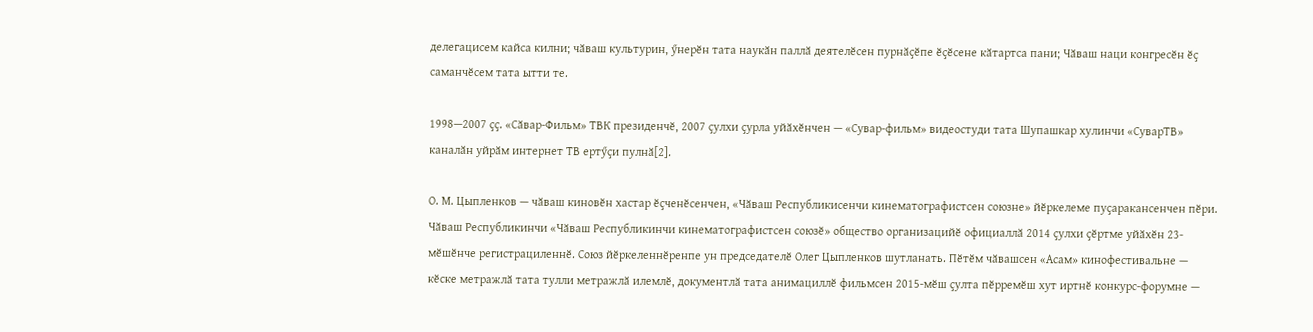делегацисем кайса килни; чӑваш культурин, ӳнерӗн тата наукӑн паллӑ деятелӗсен пурнӑҫӗпе ӗҫӗсене кӑтартса пани; Чӑваш наци конгресӗн ӗҫ саманчӗсем тата ытти те.

1998—2007 ҫҫ. «Сӑвар-Фильм» ТВК президенчӗ, 2007 ҫулхи ҫурла уйӑхӗнчен — «Сувар-фильм» видеостуди тата Шупашкар хулинчи «СуварТВ» каналӑн уйрӑм интернет ТВ ертӳҫи пулнӑ[2].

О. М. Цыпленков — чӑваш киновӗн хастар ӗҫченӗсенчен, «Чӑваш Республикисенчи кинематографистсен союзне» йӗркелеме пуҫаракансенчен пӗри. Чӑваш Республикинчи «Чӑваш Республикинчи кинематографистсен союзӗ» общество организацийӗ официаллӑ 2014 ҫулхи ҫӗртме уйӑхӗн 23-мӗшӗнче регистрациленнӗ. Союз йӗркеленнӗренпе ун председателӗ Олег Цыпленков шутланать. Пӗтӗм чӑвашсен «Асам» кинофестивальне — кӗске метражлӑ тата тулли метражлӑ илемлӗ, документлӑ тата анимациллӗ фильмсен 2015-мӗш ҫулта пӗрремӗш хут иртнӗ конкурс-форумне —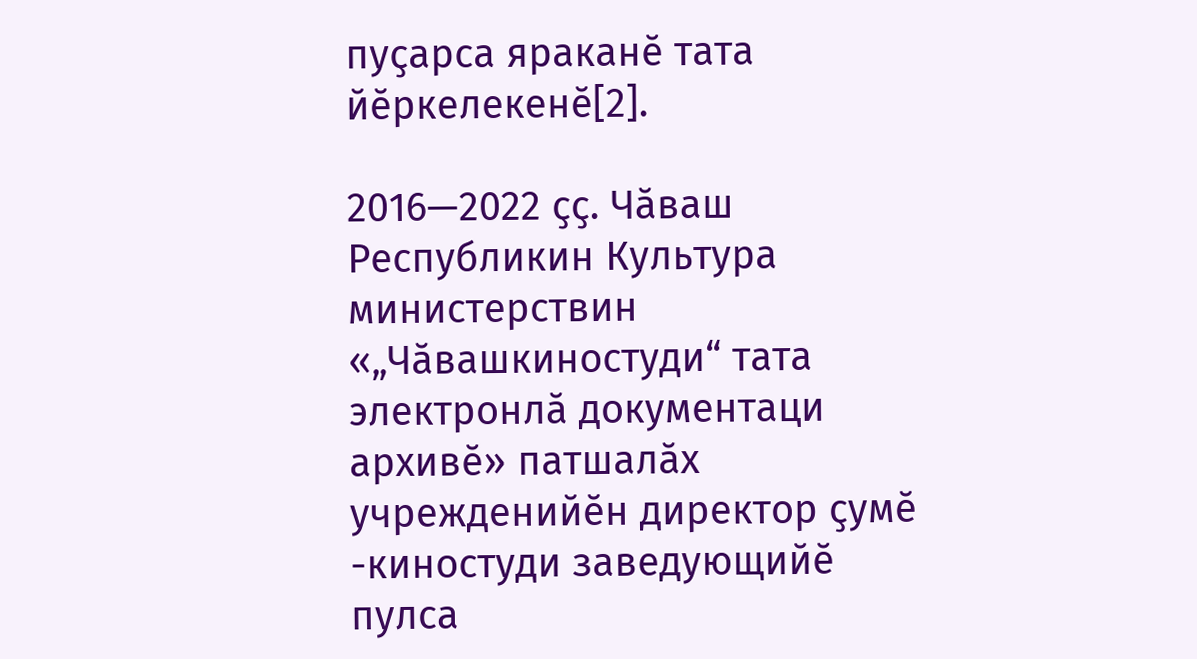пуҫарса яраканӗ тата йӗркелекенӗ[2].

2016—2022 ҫҫ. Чӑваш Республикин Культура министерствин «„Чӑвашкиностуди“ тата электронлӑ документаци архивӗ» патшалӑх учрежденийӗн директор ҫумӗ -киностуди заведующийӗ пулса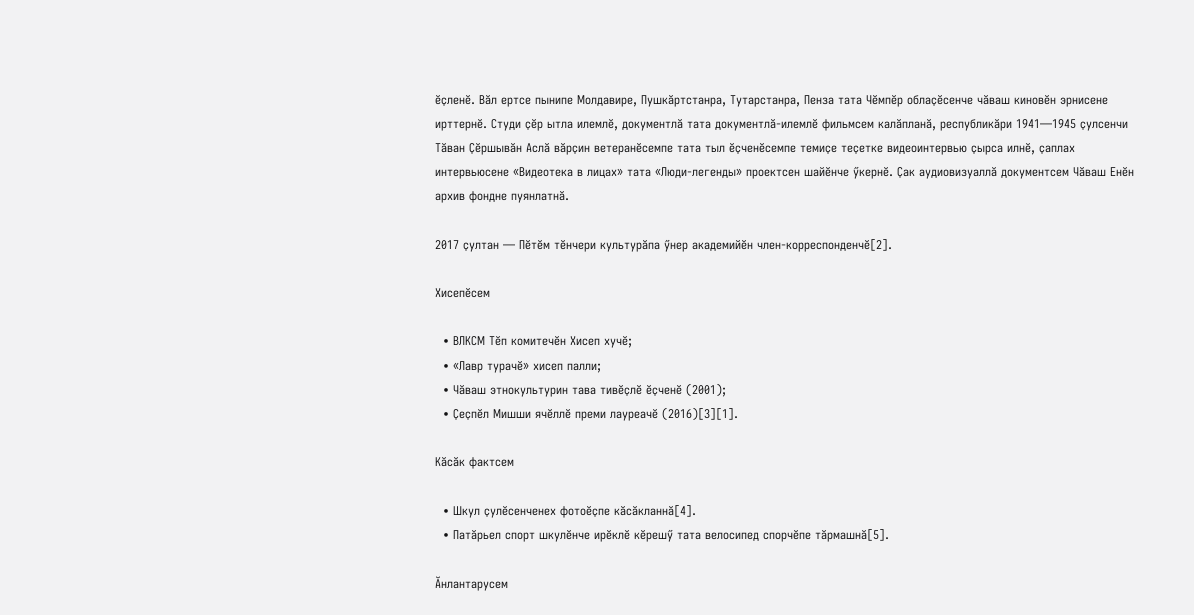ӗҫленӗ. Вӑл ертсе пынипе Молдавире, Пушкӑртстанра, Тутарстанра, Пенза тата Чӗмпӗр облаҫӗсенче чӑваш киновӗн эрнисене ирттернӗ. Студи ҫӗр ытла илемлӗ, документлӑ тата документлӑ-илемлӗ фильмсем калӑпланӑ, республикӑри 1941—1945 ҫулсенчи Тӑван Ҫӗршывӑн Аслӑ вӑрҫин ветеранӗсемпе тата тыл ӗҫченӗсемпе темиҫе теҫетке видеоинтервью ҫырса илнӗ, ҫаплах интервьюсене «Видеотека в лицах» тата «Люди-легенды» проектсен шайӗнче ӳкернӗ. Ҫак аудиовизуаллӑ документсем Чӑваш Енӗн архив фондне пуянлатнӑ.

2017 ҫултан — Пӗтӗм тӗнчери культурӑпа ӳнер академийӗн член-корреспонденчӗ[2].

Хисепӗсем

  • ВЛКСМ Тӗп комитечӗн Хисеп хучӗ;
  • «Лавр турачӗ» хисеп палли;
  • Чăваш этнокультурин тава тивӗҫлӗ ӗҫченӗ (2001);
  • Ҫеҫпӗл Мишши ячӗллӗ преми лауреачӗ (2016)[3][1].

Кӑсӑк фактсем

  • Шкул ҫулӗсенченех фотоӗҫпе кӑсӑкланнӑ[4].
  • Патӑрьел спорт шкулӗнче ирӗклӗ кӗрешӳ тата велосипед спорчӗпе тӑрмашнӑ[5].

Ӑнлантарусем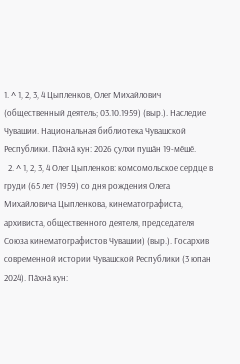1. ^ 1, 2, 3, 4 Цыпленков, Олег Михайлович (общественный деятель; 03.10.1959) (выр.). Наследие Чувашии. Национальная библиотека Чувашской Республики. Пӑхнӑ кун: 2026 ҫулхи пушӑн 19-мӗшӗ.
  2. ^ 1, 2, 3, 4 Олег Цыпленков: комсомольское сердце в груди (65 лет (1959) со дня рождения Олега Михайловича Цыпленкова, кинематографиста, архивиста, общественного деятеля, председателя Союза кинематографистов Чувашии) (выр.). Госархив современной истории Чувашской Республики (3 юпан 2024). Пӑхнӑ кун: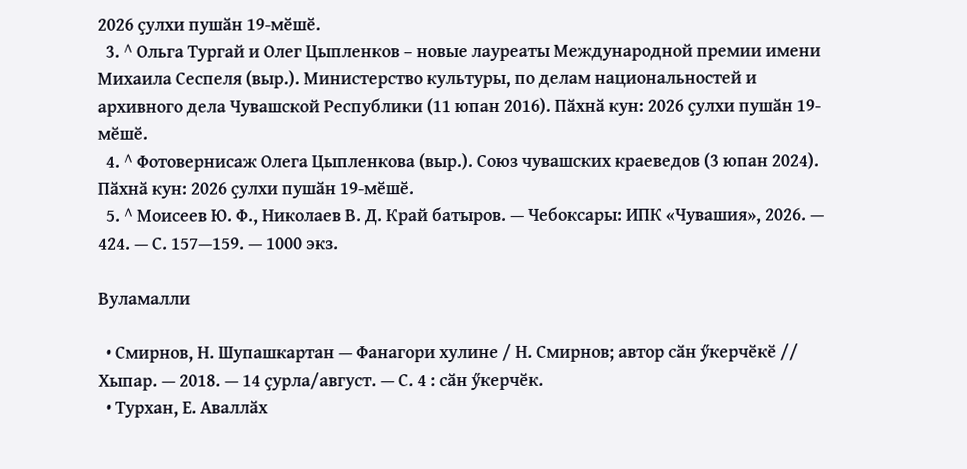2026 ҫулхи пушӑн 19-мӗшӗ.
  3. ^ Ольга Тургай и Олег Цыпленков – новые лауреаты Международной премии имени Михаила Сеспеля (выр.). Министерство культуры, по делам национальностей и архивного дела Чувашской Республики (11 юпан 2016). Пӑхнӑ кун: 2026 ҫулхи пушӑн 19-мӗшӗ.
  4. ^ Фотовернисаж Олега Цыпленкова (выр.). Союз чувашских краеведов (3 юпан 2024). Пӑхнӑ кун: 2026 ҫулхи пушӑн 19-мӗшӗ.
  5. ^ Моисеев Ю. Ф., Николаев В. Д. Край батыров. — Чебоксары: ИПК «Чувашия», 2026. — 424. — С. 157—159. — 1000 экз.

Вуламалли

  • Смирнов, Н. Шупашкартан — Фанагори хулине / Н. Смирнов; автор сӑн ӳкерчӗкӗ // Хыпар. — 2018. — 14 ҫурла/август. — С. 4 : сӑн ӳкерчӗк.
  • Турхан, Е. Аваллӑх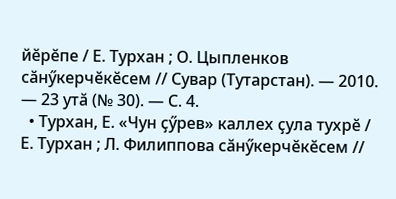йӗрӗпе / Е. Турхан ; О. Цыпленков сӑнӳкерчӗкӗсем // Сувар (Тутарстан). — 2010. — 23 утӑ (№ 30). — С. 4.
  • Турхан, Е. «Чун ҫӳрев» каллех ҫула тухрӗ / Е. Турхан ; Л. Филиппова сӑнӳкерчӗкӗсем //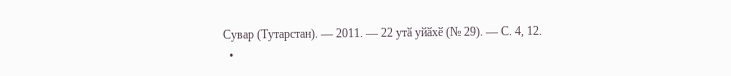Сувар (Тутарстан). — 2011. — 22 утӑ уйӑхӗ (№ 29). — С. 4, 12.
  •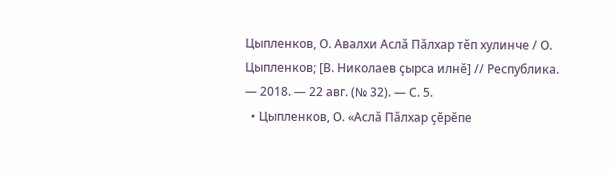Цыпленков, О. Авалхи Аслӑ Пӑлхар тӗп хулинче / О. Цыпленков; [В. Николаев ҫырса илнӗ] // Республика. — 2018. — 22 авг. (№ 32). — С. 5.
  • Цыпленков, О. «Аслӑ Пӑлхар ҫӗрӗпе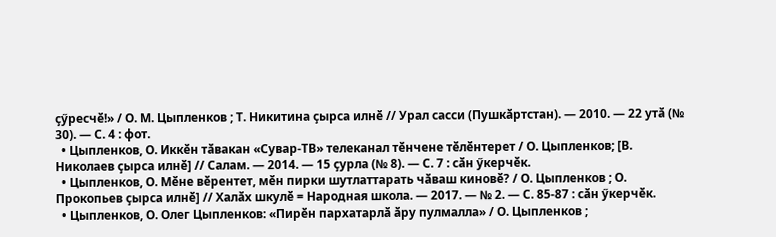ҫӳресчӗ!» / О. М. Цыпленков ; Т. Никитина ҫырса илнӗ // Урал сасси (Пушкӑртстан). — 2010. — 22 утӑ (№ 30). — С. 4 : фот.
  • Цыпленков, О. Иккӗн тӑвакан «Сувар-ТВ» телеканал тӗнчене тӗлӗнтерет / О. Цыпленков; [В. Николаев ҫырса илнӗ] // Салам. — 2014. — 15 ҫурла (№ 8). — С. 7 : сӑн ӳкерчӗк.
  • Цыпленков, О. Мӗне вӗрентет, мӗн пирки шутлаттарать чӑваш киновӗ? / О. Цыпленков ; О. Прокопьев ҫырса илнӗ] // Халӑх шкулӗ = Народная школа. — 2017. — № 2. — С. 85-87 : сӑн ӳкерчӗк.
  • Цыпленков, О. Олег Цыпленков: «Пирӗн пархатарлӑ ӑру пулмалла» / О. Цыпленков ;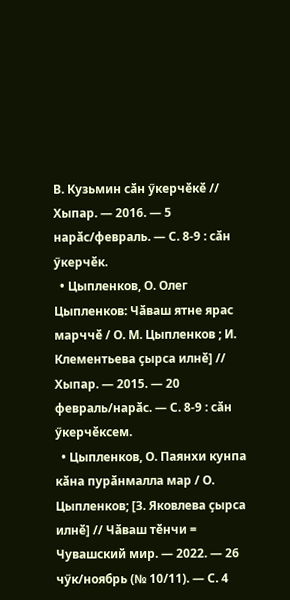В. Кузьмин сӑн ӳкерчӗкӗ // Хыпар. — 2016. — 5 нарӑс/февраль. — С. 8-9 : сӑн ӳкерчӗк.
  • Цыпленков, О. Олег Цыпленков: Чӑваш ятне ярас марччӗ / О. М. Цыпленков ; И. Клементьева ҫырса илнӗ] // Хыпар. — 2015. — 20 февраль/нарӑс. — С. 8-9 : сӑн ӳкерчӗксем.
  • Цыпленков, О. Паянхи кунпа кӑна пурӑнмалла мар / О. Цыпленков; [З. Яковлева ҫырса илнӗ] // Чӑваш тӗнчи = Чувашский мир. — 2022. — 26 чӳк/ноябрь (№ 10/11). — С. 4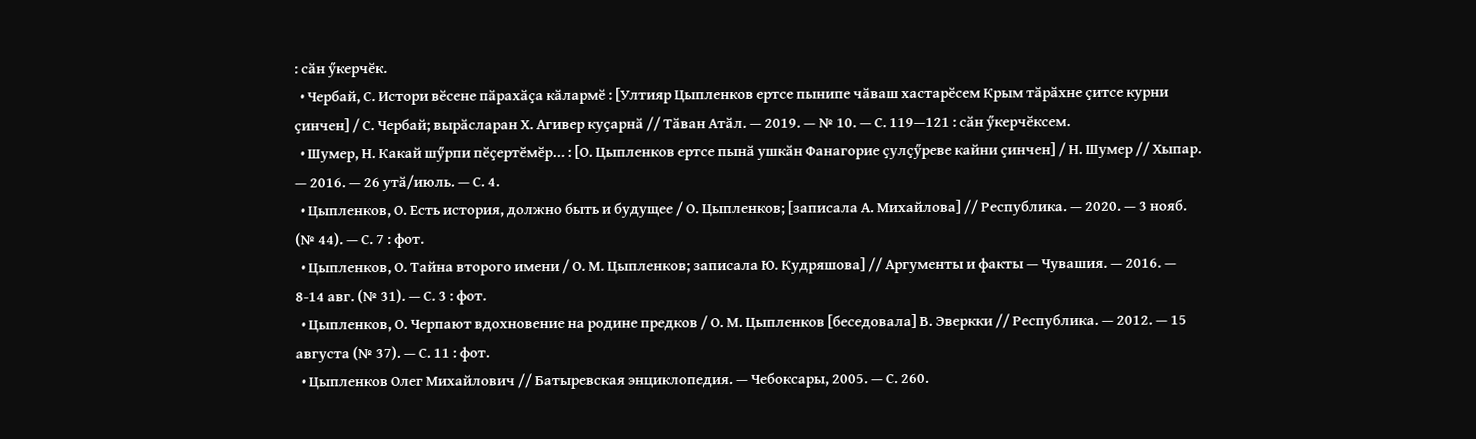: сӑн ӳкерчӗк.
  • Чербай, С. Истори вӗсене пӑрахӑҫа кӑлармӗ : [Ултияр Цыпленков ертсе пынипе чӑваш хастарӗсем Крым тӑрӑхне ҫитсе курни ҫинчен] / С. Чербай; вырӑсларан Х. Агивер куҫарнӑ // Тӑван Атӑл. — 2019. — № 10. — С. 119—121 : сӑн ӳкерчӗксем.
  • Шумер, Н. Какай шӳрпи пӗҫертӗмӗр… : [О. Цыпленков ертсе пынӑ ушкӑн Фанагорие ҫулҫӳреве кайни ҫинчен] / Н. Шумер // Хыпар. — 2016. — 26 утӑ/июль. — С. 4.
  • Цыпленков, О. Есть история, должно быть и будущее / О. Цыпленков; [записала А. Михайлова] // Республика. — 2020. — 3 нояб. (№ 44). — С. 7 : фот.
  • Цыпленков, О. Тайна второго имени / О. М. Цыпленков; записала Ю. Кудряшова] // Аргументы и факты — Чувашия. — 2016. — 8-14 авг. (№ 31). — С. 3 : фот.
  • Цыпленков, О. Черпают вдохновение на родине предков / О. М. Цыпленков [беседовала] В. Эверкки // Республика. — 2012. — 15 августа (№ 37). — С. 11 : фот.
  • Цыпленков Олег Михайлович // Батыревская энциклопедия. — Чебоксары, 2005. — С. 260.